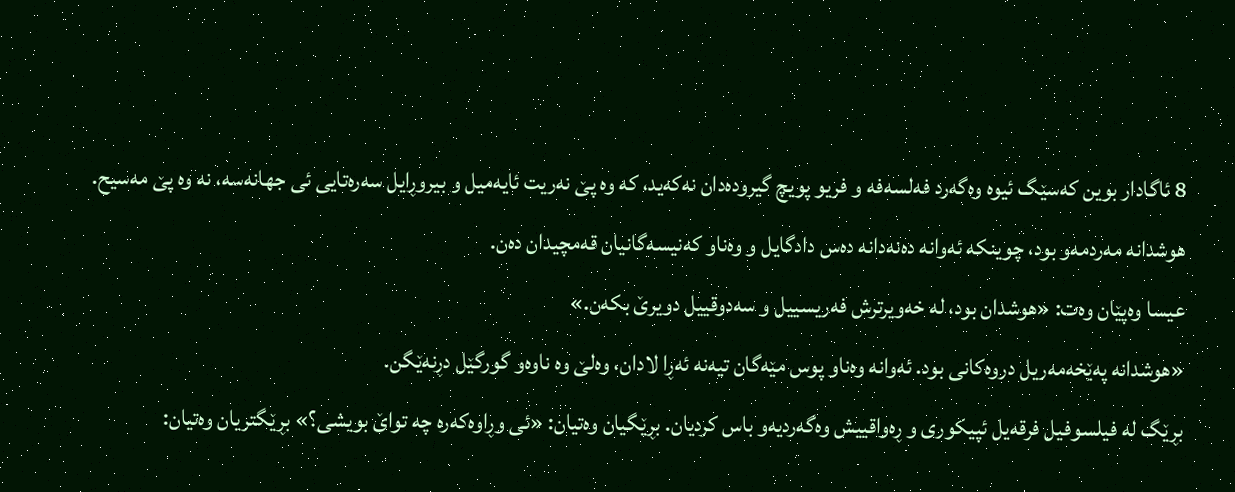8 ئاگادار بوین کەسێگ ئیوه وەگەرد فەلسەفه و فریو پویچ گیرودەدان نەکەید، که وه پێ نەریت ئایەمیل و بیروڕایل سەرەتایی ئی جهانەسه، نه وه پێ مەسیح.
هوشدانه مەردمەو بود، چوینکه ئەوانه دەنەدانه دەس دادگایل و وەناو کەنیسەگانیان قەمچیدان دەن.
عیسا وەپێان وەت: «هوشدان بود، له خەویرترش فەریسییل و سەدوقییل دویرێ بکەن.»
«هوشدانه پەێخەمەریل دروەکانی بود. ئەوانه وەناو پوس مێەگان تیەنه ئەڕا لادان، وەلێ وه ناوەو گورگێل دڕنەێگن.
بڕێگ له فیلسوفیل فرقەیل ئپیکوری و ڕەواقییش وەگەردیەو باس کردیان. بڕێگیان وەتیان: «ئی وڕاوەکەره چه تواێ بویشی؟» بڕێگتریان وەتیان: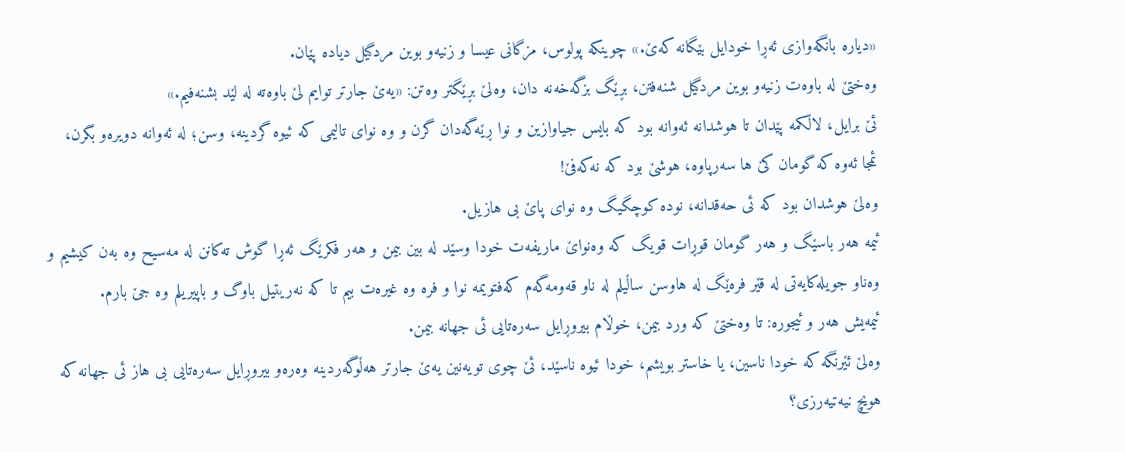«دیاره بانگەوازی ئەڕا خودایل بێگانه کەێ.» چوینکه پولوس، مزگانی عیسا و زنیەو بوین مردگیل دیاده پێان.
وەختێ له باوەت زنیەو بوین مردگیل شنەفتن، بڕێگ بزگەخەنه دان، وەلێ بڕێگتر وەتن: «یەێ جارتر توایم لێ باوەته له لێد بشنەفیم.»
ئێ برایل، لاڵکمه پێدان تا هوشدانه ئەوانه بود که بایس جیاوازین و نوا ڕێەگەدان گرن و وه نوای تالیمی که ئیوه گردينه، وسن؛ له ئەوانه دویرەو بگرن،
ئمجا ئەوه که گومان کێ ها سەرپاوه، هوشێ بود که نەکەفێ!
وەلێ هوشدان بود که ئی حەقدانه، نوده کوچگیگ وه نوای پاێ بی هازیل.
ئیمه هەر باسێگ و هەر گومان قوڕات قویگ که وەنواێ ماریفەت خودا وسێد له بین بیمن و هەر فکرێگ ئەڕا گوش تەکانن له مەسیح وه بەن کیشیم و
وەناو جویلەکایەتی له قێر فرەێگ له هاوسن ساڵیلم له ناو قەومەگەم کەفتویمه نوا و فره وه غیرەت بیم تا که نەریتیل باوگ و باپیریلم وه جێ بارم.
ئیمەیش هەر و ئیجوره: تا وەختێ که ورد بیمن، خوڵام بیروڕایل سەرەتایی ئی جهانه بیمن.
وەلێ ئێرنگه که خودا ناسین، یا خاستر بویشم، خودا ئیوه ناسێد، ئێ چوی تویەنین یەێ جارتر هەڵوگەردینه وەرەو بیروڕایل سەرەتایی بی هاز ئی جهانه که هویچ نیەتیەرزی؟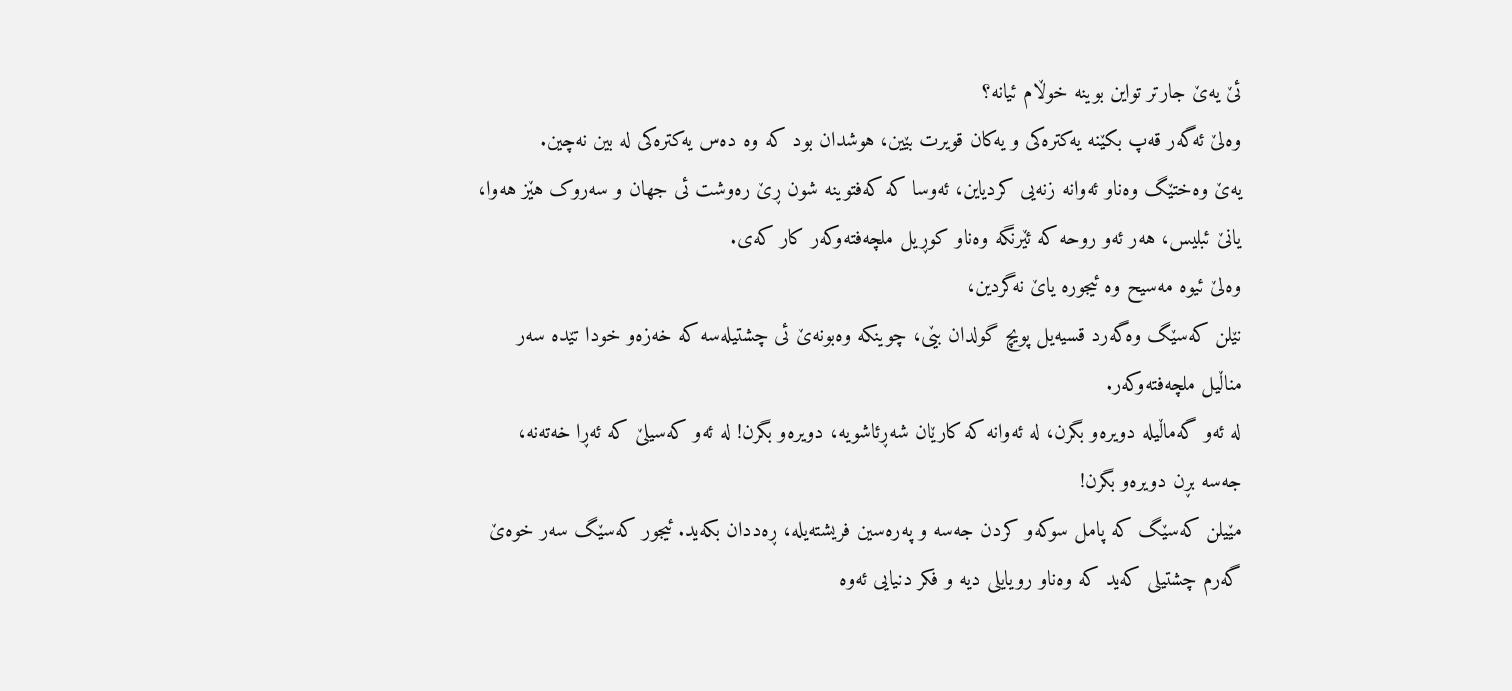ئێ یەێ جارتر تواین بوینه خوڵام ئیانه؟
وەلێ ئەگەر قەپ بکێنه یەکترەکی و یەکان قویرت بێین، هوشدان بود که وه دەس یەکترەکی له بین نەچین.
یەێ وەختێگ وەناو ئەوانه زنەیی کردیاین، ئەوسا که کەفتوینه شون ڕێ رەوشت ئی جهان و سەروک هێز هەوا، یانێ ئبلیس، هەر ئەو روحه که ئێرنگه وەناو کوڕیل ملچەفتەوکەر کار کەی.
وەلێ ئیوه مەسیح وه ئیجوره یاێ نەگردین،
نێلن کەسێگ وەگەرد قسیەيل پویچ گولدان بێی، چوینکه وەبونەێ ئی چشتیلەسه که خەزەو خودا تێده سەر مناڵیل ملچەفتەوکەر.
له ئەو گەماڵیله دویرەو بگرن، له ئەوانه که کارێان شەڕئاشویه، دویرەو بگرن! له ئەو کەسیلێ که ئەڕا خەتەنه، جەسه بڕن دویرەو بگرن!
مێیلن کەسێگ که پامل سوکەو کردن جەسه و پەرەسین فریشتەیله، ڕەددان بکەید. ئیجور کەسێگ سەر خوەێ گەرم چشتیلی کەید که وەناو رویایلی دیه و فکر دنیایی ئەوه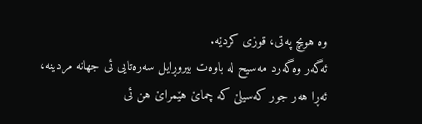وه هویچ پەتی، قوزی کردێه.
ئەگەر وەگەرد مەسیح له باوەت بیروڕایل سەرەتایی ئی جهانه مردینه، ئەڕا هەر جور کەسیلێ که چماێ هێمراێ هن ئی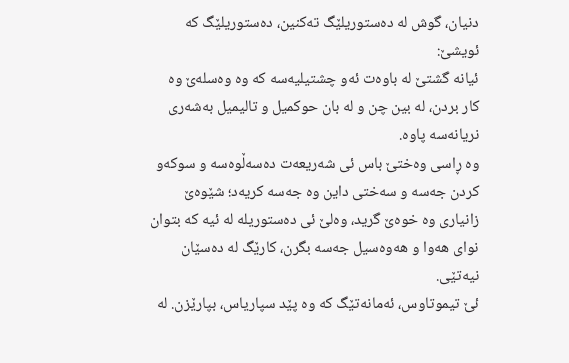دنیان، گوش له دەستوریلێگ تەکنین، دەستوریلێگ که ئویشێ:
ئیانه گشتێ له باوەت ئەو چشتیلیەسه که وه وەسلەێ وه کار بردن، له بین چن و له بان حوکمیل و تالیمیل بەشەری نریانەسه پاوه.
وه ڕاسی وەختێ باس ئی شەریعەت دەسەڵوەسه و سوکەو کردن جەسه و سەختی داین وه جەسه کریەد؛ شێوەێ زانیاری وه خوەێ گرید، وەلێ ئی دەستوریله له ئیه که بتوان نوای هەوا و هەوەسیل جەسه بگرن، کارێگ له دەسێان نیەتێی.
ئێ تیموتاوس، ئەمانەتێگ که وه پێد سپاریاس، بپارێزن. له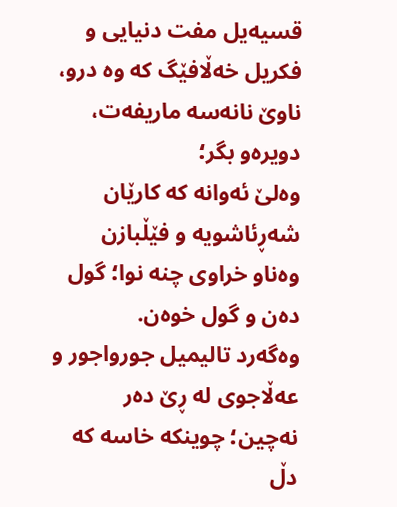قسیەیل مفت دنیایی و فکریل خەڵافێگ که وه درو، ناوێ نانەسه ماریفەت، دویرەو بگر؛
وەلێ ئەوانه که کارێان شەڕئاشویه و فێڵبازن وەناو خراوی چنه نوا؛ گول دەن و گول خوەن.
وەگەرد تالیمیل جورواجور و عەڵاجوی له ڕێ دەر نەچین؛ چوینکه خاسه که دڵ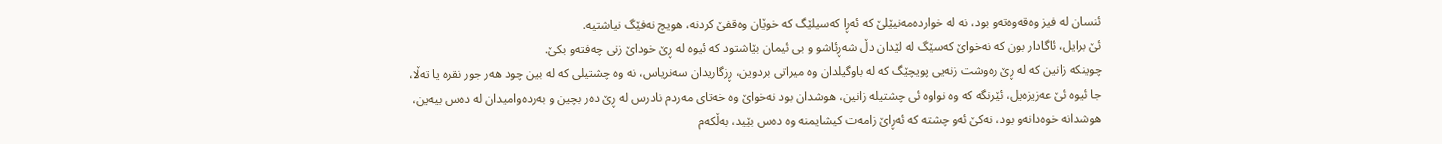ئنسان له فیز وەقەوەتەو بود، نه له خواردەمەنیێلێ که ئەڕا کەسیلێگ که خوێان وەقفێ کردنه، هویچ نەفێگ نیاشتیه.
ئێ برایل، ئاگادار بون که نەخواێ کەسێگ له لێدان دڵ شەڕئاشو و بی ئیمان بێاشتود که ئیوه له ڕێ خوداێ زنی چەفتەو بکێ.
چوینکه زانين که له ڕێ رەوشت زنەیی پویچێگ که له باوگیلدان وه میراتی بردوین، ڕزگاریدان سەنریاس، نه وه چشتیلی که له بین چود هەر جور نقره یا تەڵا،
جا ئیوه ئێ عەزیزەیل، ئێرنگه که وه نواوه ئی چشتیله زانين، هوشدان بود نەخواێ وه خەتای مەردم نادرس له ڕێ دەر بچین و بەردەوامیدان له دەس بیەین،
هوشدانه خوەدانەو بود، نەکێ ئەو چشته که ئەڕاێ زامەت کیشایمنه وه دەس بێید، بەڵکەم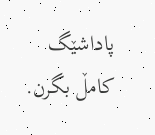پاداشێگ کامڵ بگرن.